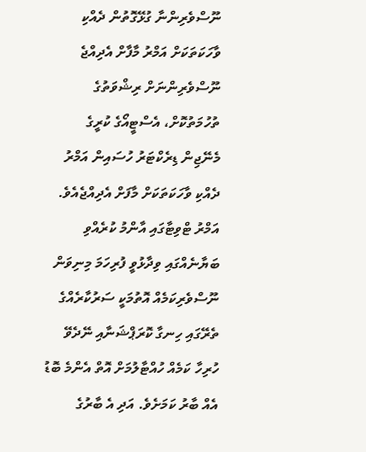ނޫސްވެރިންނާ ގުޅޭގޮތުން ދެއްކި ވާހަކަތަކަށް އަމްރު މާފާށް އެދިއްޖެ
ނޫސްވެރިންނަށް ރިޝްވަތުގެ ތުހުމަތުކޮށް، އެސްޓީއޯގެ ކުރީގެ މެނޭޖިން ޑިރެކްޓަރު ހުސައިން އަމްރު ދެއްކި ވާހަކަތަކަށް މާފަށް އެދިއްޖެއެވެ.
އަމްރު ޓްވިޓާގައި އާންމު ކުރެއްވި ބަޔާނެއްގައި ވިދާޅުވީ ފުރިހަމަ މިނިވަން ނޫސްވެރިކަމެއް އޮތުމަކީ ސަރުކާރެއްގެ ތެރޭގައި ހިނގާ ކޮރަޕްޝަނާއި ނޭދެވޭ ހުރިހާ ކަމެއް ހުއްޓާލުމަށް އޮތް އެންމެ ބޮޑު އެއް ބާރު ކަމަށެވެ. އަދި އެ ބާރުގެ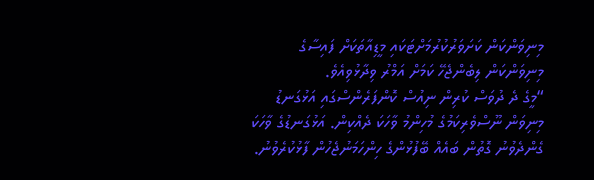މިނިވަންކަން ކަށަވަރުކުރުމަށްޓަކައި މީޑިއާތަކަށް ފައިސާގެ މިނިވަންކަން ލިބެންޖެހޭ ކަމަށް އަމްރު ވިދާޅުވިއެވެ.
“މީގެ ދެ ދުވަސް ކުރިން ނިއުސް ކޮންފަރެންސްގައި އަޅުގަނޑު މިނިވަން ނޫސްވެރިކަމުގެ މުހިންމު ވާހަކަ ދެއްކިން. އަޅުގަނޑުގެ ވާހަކަ ގެންދެވުނު ގޮތުން ބައެއް ބޭފުޅުންގެ ހިންހަމަނުޖެހުން ފާޅުކުރެވުނު.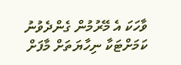ވާހަކަ އެ މޭރުމުން ގެންދެވުނު ކަމަށްޓަކާ ނިހާޔަތަށް މާފަށް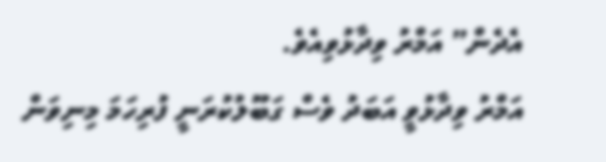އެދެން” އަމްރު ވިދާޅުވިއެވެ.
އަމްރު ވިދާޅުވީ އަބަދު ވެސް ގަބޫލުކުރަނީ ފުރިހަމަ މިނިވަން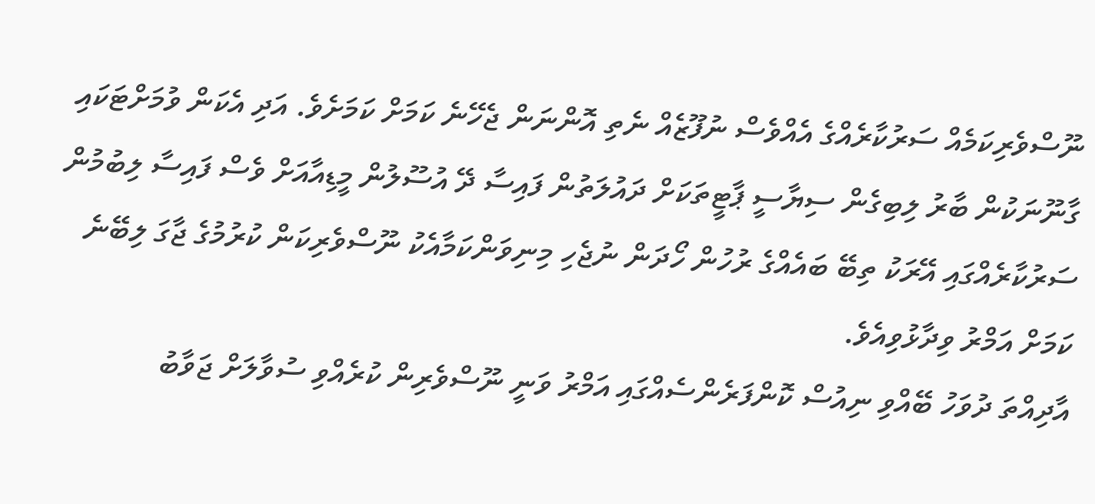ނޫސްވެރިކަމެއް ސަރުކާރެއްގެ އެއްވެސް ނުފޫޒެއް ނެތި އޮންނަން ޖެހޭނެ ކަމަށް ކަމަށެވެ. އަދި އެކަން ވުމަށްޓަކައި ގާނޫނަކުން ބާރު ލިބިގެން ސިޔާސީ ޕާޓީތަކަށް ދައުލަތުން ފައިސާ ދޭ އުސޫލުން މީޑިއާއަށް ވެސް ފައިސާ ލިބުމުން ސަރުކާރެއްގައި އޭރަކު ތިބޭ ބައެއްގެ ރުހުން ހޯދަން ނުޖެހި މިނިވަންކަމާއެކު ނޫސްވެރިކަން ކުރުމުގެ ޖާގަ ލިބޭނެ ކަމަށް އަމްރު ވިދާޅުވިއެވެ.
އާދިއްތަ ދުވަހު ބޭއްވި ނިއުސް ކޮންފަރެންސެއްގައި އަމްރު ވަނީ ނޫސްވެރިން ކުރެއްވި ސުވާލަށް ޖަވާބު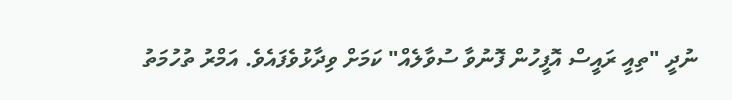ނުދީ "ތިއީ ރައީސް އޮފީހުން ފޮނުވާ ސުވާލެއް" ކަމަށް ވިދާޅުވެފައެވެ. އަމްރު ތުހުމަތު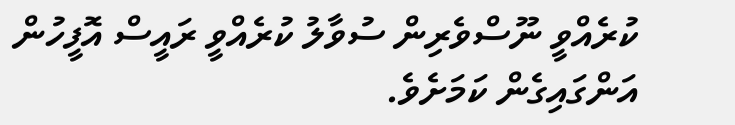ކުރެއްވީ ނޫސްވެރިން ސުވާލު ކުރެއްވީ ރައީސް އޮފީހުން އަންގައިގެން ކަމަށެވެ.